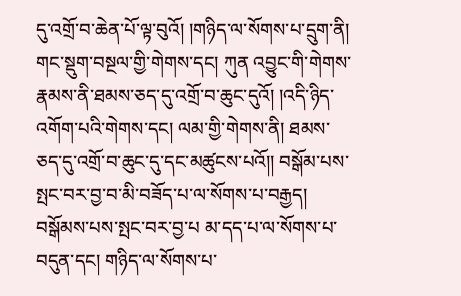དུ་འགྲོ་བ་ཆེན་པོ་ལྟ་བུའོ། །གཉིད་ལ་སོགས་པ་དྲུག་ནི། གང་སྡུག་བསྔལ་གྱི་གེགས་དང། ཀུན འབྱུང་གི་གེགས་རྣམས་ནི་ཐམས་ཅད་དུ་འགྲོ་བ་ཆུང་དུའོ། །འདི་ཉིད་འགོག་པའི་གེགས་དང། ལམ་གྱི་གེགས་ནི། ཐམས་ཅད་དུ་འགྲོ་བ་ཆུང་དུ་དང་མཚུངས་པའོ།། བསྒོམ་པས་སྤང་བར་བྱ་བ་མི་བཟོད་པ་ལ་སོགས་པ་བརྒྱད། བསྒོམས་པས་སྤང་བར་བྱ་པ མ་དད་པ་ལ་སོགས་པ་བདུན་དང། གཉིད་ལ་སོགས་པ་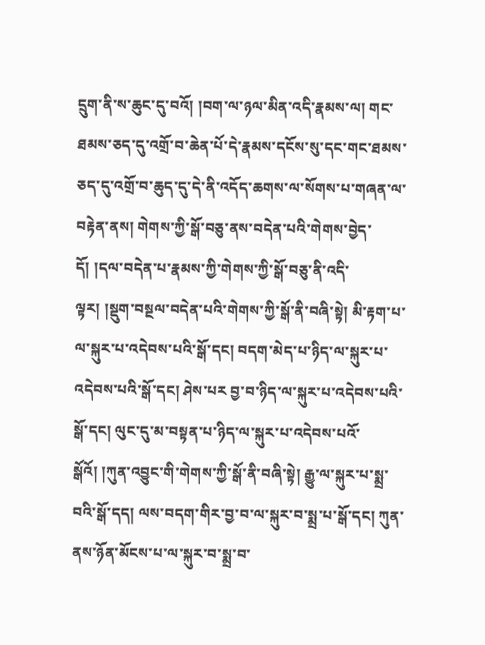དྲུག་ནི་ས་ཆུང་དུ་བའོ། །བག་ལ་ཉལ་མིན་འདི་རྣམས་ལ། གང་ཐམས་ཅད་དུ་འགྲོ་བ་ཆེན་པོ་དེ་རྣམས་དངོས་སུ་དང་གང་ཐམས་ཅད་དུ་འགྲོ་བ་ཆུད་དུ་དེ་ནི་འདོད་ཆགས་ལ་སོགས་པ་གཞན་ལ་བརྟེན་ནས། གེགས་ཀྱི་སྒོ་བཅུ་ནས་བདེན་པའི་གེགས་བྱེད་དོ། །དལ་བདེན་པ་རྣམས་ཀྱི་གེགས་ཀྱི་སྒོ་བཅུ་ནི་འདི་ལྟར། །སྡུག་བསྔལ་བདེན་པའི་གེགས་ཀྱི་སྒོ་ནི་བཞི་སྟེ། མི་རྟག་པ་ལ་སྐུར་པ་འདེབས་པའི་སྒོ་དང། བདག་མེད་པ་ཉིད་ལ་སྐུར་པ་འདེབས་པའི་སྒོ་དང། ཤེས་པར བྱ་བ་ཉིད་ལ་སྐུར་པ་འདེབས་པའི་སྒོ་དང། ལུང་དུ་མ་བསྟན་པ་ཉིད་ལ་སྐུར་པ་འདེབས་པའོ་སྒོའོ། །ཀུན་འབྱུང་གི་གེགས་ཀྱི་སྒོ་ནི་བཞི་སྟེ། རྒྱུ་ལ་སྐུར་པ་སྨྲ་བའི་སྒོ་དད། ལས་བདག་གིར་བྱ་བ་ལ་སྐུར་བ་སྨྲ་པ་སྒོ་དང། ཀུན་ནས་ཉོན་མོངས་པ་ལ་སྐུར་བ་སྨྲ་བ་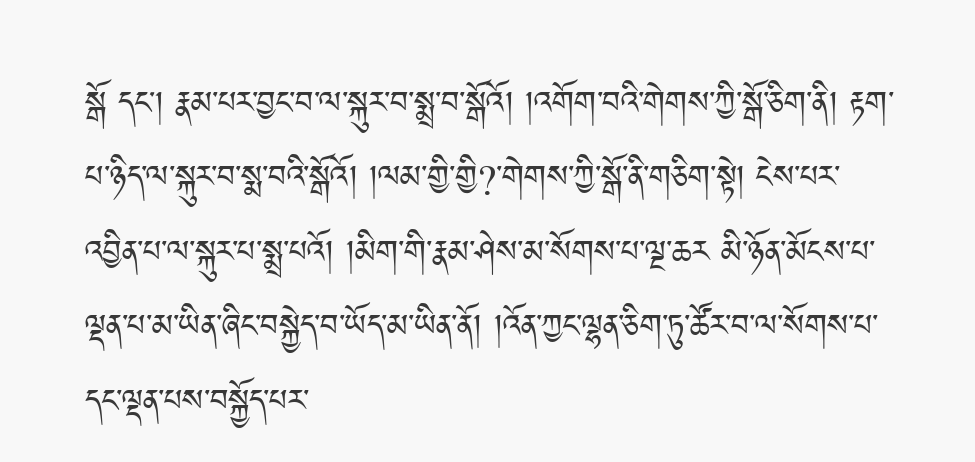སྒོ དང། རྣམ་པར་བྱང་བ་ལ་སྐུར་བ་སྨྲ་བ་སྒོའོ། །འགོག་བའི་གེགས་ཀྱི་སྒོ་ཅིག་ནི། རྟག་པ་ཉིད་ལ་སྐུར་བ་སྨ་བའི་སྒོའོ། །ལམ་གྱི་གྱི?་གེགས་ཀྱི་སྒོ་ནི་གཅིག་སྟེ། ངེས་པར་འབྱིན་པ་ལ་སྐུར་པ་སྨྲ་པའོ། །མིག་གི་རྣམ་ཤེས་མ་སོགས་པ་ལྔ་ཆར མི་ཉོན་མོངས་པ་ལྡན་པ་མ་ཡིན་ཞིང་བསྐྱེད་བ་ཡོད་མ་ཡིན་ནོ། །འོན་ཀྱང་ལྷན་ཅིག་ཏུ་ཚོར་བ་ལ་སོགས་པ་དང་ལྡན་པས་བསྐྱོད་པར་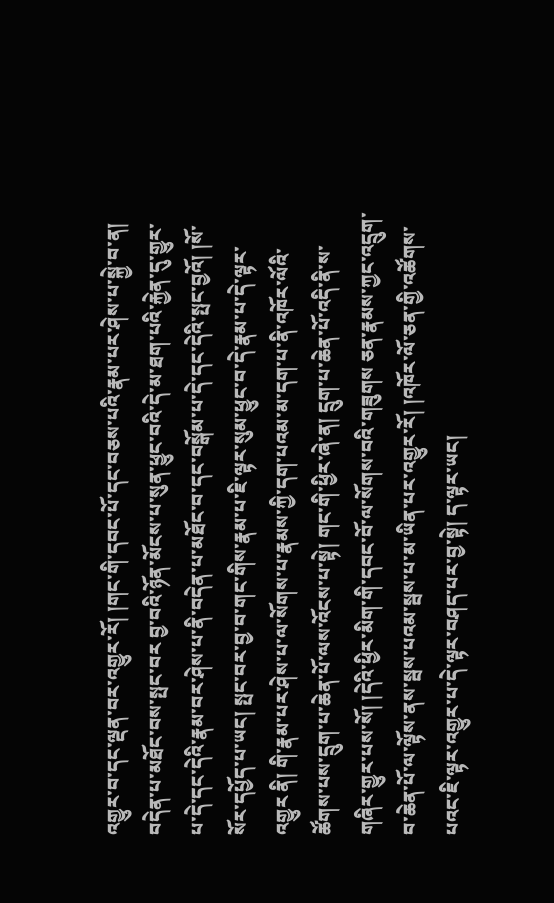འགྱུར་བ་དང་ལྡན་བར་འགྱུར་རོ། །གང་གི་དབང་པོ་དང་བཅས་པའི་རྣམ་པར་ཤེས་པ་སྐྱེ་བ་ན། བདེན་པ་མཐོང་བས་སྤང་བར བྱ་བའི་ཉོན་མོངས་པ་སུན་ཕྱུང་བའི་དེ་མ་ཐག་པའི་རྐྱེན་དུ་གྱུར་པ་དེ་དང་དེའི་རྣམ་བར་ཤེས་པ་ནི་བདེན་པ་མཐོང་བ་དང་བསྒོམ་པ་དེ་དང་དེའི་སྤང་བྱའོ། །སོ་སོར་དཔྱོད་པ་ཡང། སྤང་བར་བྱ་བ་གང་གིས་རྣམ་པ་ཇི་ལྟར་སུམ་ཕྱུང་བ་དེ་རྣམ་པ་དེ་ལྟར་འགྱུར ནི། གི་རྣམ་པར་ཤེས་པ་ལ་སོགས་པ་རྣམས་ཀྱི་དག་པའམ་མ་དག་པ་ནི་འཁོར་ལོའི་ཚོགས་པས་དྲུག་པ་ཆེན་པོ་ལས་འོངས་པ་སྟེ། གང་གི་ཕྱིར་ཞེ་ན། དྲུག་པ་ཆེན་པོ་འདི་ནི་ས་གཞིར་གྱུར་པས་སོ། །དེའི་ཕྱིར་མིག་གི་དབང་བོ་ལ་སོགས་བའི་གཟུགས ཅན་རྣམས་ཀྱང་འདྲུག་བ་ཆེན་པོ་ལ་ལྟོས་ནས་སྦས་པའམ་སྦས་པ་མ་ཡིན་པར་འགྱུར་རོ། །འཁོར་ལོ་ཅན་གྱི་འཚོགས་པའང་ཇི་ལྟར་འགྱུར་པ་དེ་ལྟར་བཤད་པར་བྱ་སྟེ། ད་ལྟར་ཡང།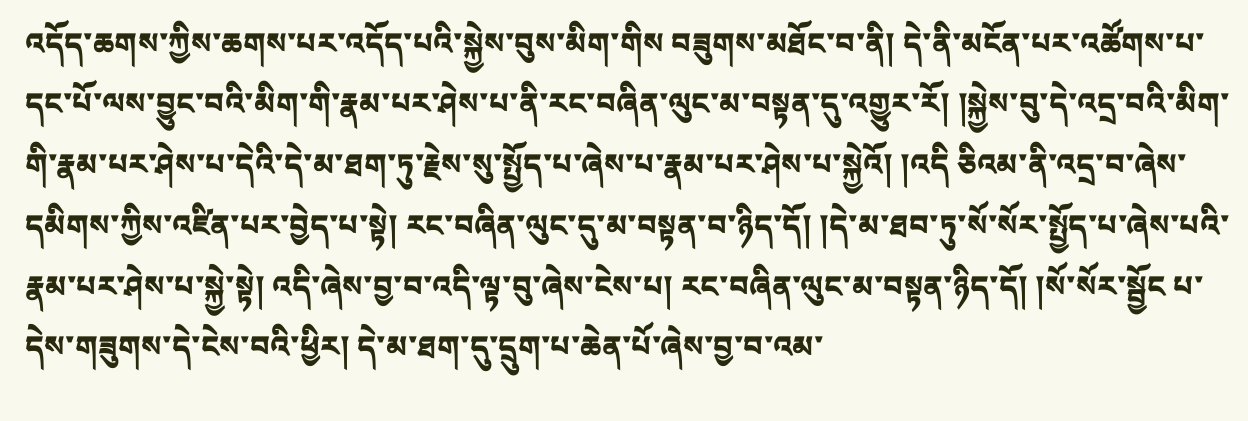འདོད་ཆགས་ཀྱིས་ཆགས་པར་འདོད་པའི་སྐྱེས་བུས་མིག་གིས བཟུགས་མཐོང་བ་ནི། དེ་ནི་མངོན་པར་འཚོགས་པ་དང་པོ་ལས་བྱུང་བའི་མིག་གི་རྣམ་པར་ཤེས་པ་ནི་རང་བཞིན་ལུང་མ་བསྟན་དུ་འགྱུར་རོ། །སྐྱེས་བུ་དེ་འདྲ་བའི་མིག་གི་རྣམ་པར་ཤེས་པ་དེའི་དེ་མ་ཐག་ཏུ་རྗེས་སུ་སྤྱོད་པ་ཞེས་པ་རྣམ་པར་ཤེས་པ་སྐྱེའོ། །འདི ཅིའམ་ནི་འདྲ་བ་ཞེས་དམིགས་ཀྱིས་འཛིན་པར་བྱེད་པ་སྟེ། རང་བཞིན་ལུང་དུ་མ་བསྟན་བ་ཉིད་དོ། །དེ་མ་ཐབ་ཏུ་སོ་སོར་སྤྱོད་པ་ཞེས་པའི་རྣམ་པར་ཤེས་པ་སྐྱེ་སྟེ། འདི་ཞེས་བྱ་བ་འདི་ལྟ་བུ་ཞེས་ངེས་པ། རང་བཞིན་ལུང་མ་བསྟན་ཉིད་དོ། །སོ་སོར་སྦྱོང པ་དེས་གཟུགས་དེ་ངེས་བའི་ཕྱིར། དེ་མ་ཐག་དུ་དྲུག་པ་ཆེན་པོ་ཞེས་བྱ་བ་འམ་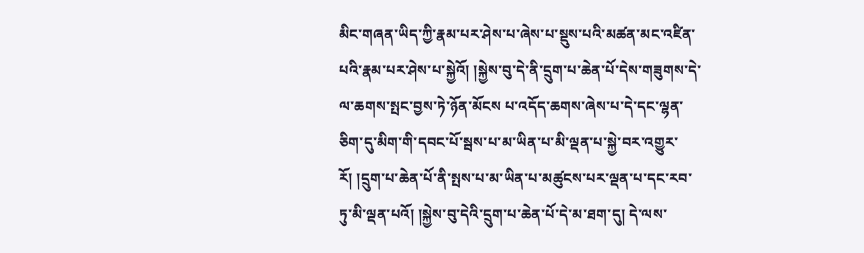མིང་གཞན་ཡིད་ཀྱི་རྣམ་པར་ཤེས་པ་ཞེས་པ་སྡུས་པའི་མཚན་མང་འཛིན་པའི་རྣམ་པར་ཤེས་པ་སྐྱེའོ། །སྐྱེས་བུ་དེ་ནི་དྲུག་པ་ཆེན་པོ་དེས་གཟུགས་དེ་ལ་ཆགས་སྤང་བྱས་ཏེ་ཉོན་མོངས པ་འདོད་ཆགས་ཞེས་པ་དེ་དང་ལྷན་ཅིག་དུ་མིག་གི་དབང་པོ་སྦས་པ་མ་ཡིན་པ་མི་ལྡན་པ་སྐྱེ་བར་འགྱུར་རོ། །དྲུག་པ་ཆེན་པོ་ནི་སྤས་པ་མ་ཡིན་པ་མཚུངས་པར་ལྡན་པ་དང་རབ་ཏུ་མི་ལྡན་པའོ། །སྐྱེས་བུ་དེའི་དྲུག་པ་ཆེན་པོ་དེ་མ་ཐག་དུ། དེ་ལས་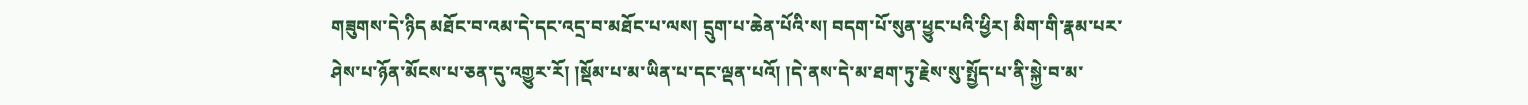གཟུགས་དེ་ཉིད མཐོང་བ་འམ་དེ་དང་འདྲ་བ་མཐོང་པ་ལས། དྲུག་པ་ཆེན་པོའི་ས། བདག་པོ་སུན་ཕྱུང་པའི་ཕྱིར། མིག་གི་རྣམ་པར་ཤེས་པ་ཉོན་མོངས་པ་ཅན་དུ་འགྱུར་རོ། །སྡོམ་པ་མ་ཡིན་པ་དང་ལྡན་པའོ། །དེ་ནས་དེ་མ་ཐག་ཏུ་རྗེས་སུ་སྤྱོད་པ་ནི་སྐྱེ་བ་མ་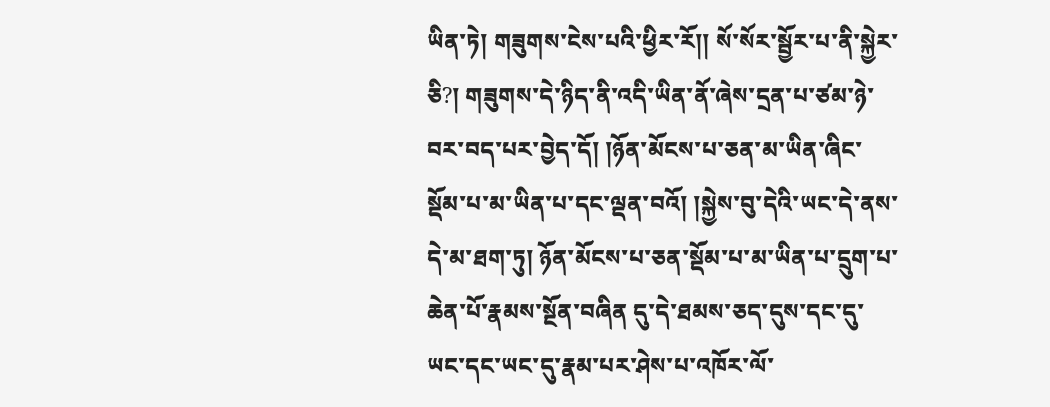ཡིན་ཏེ། གཟུགས་ངེས་པའི་ཕྱིར་རོ།། སོ་སོར་སྦྱོར་པ་ནི་སྐྱེར་ཅི?། གཟུགས་དེ་ཉིད་ནི་འདི་ཡིན་ནོ་ཞེས་དྲན་པ་ཙམ་ཉེ་བར་བད་པར་བྱེད་དོ། །ཉོན་མོངས་པ་ཅན་མ་ཡིན་ཞིང་སྡོམ་པ་མ་ཡིན་པ་དང་ལྡན་བའོ། །སྐྱེས་བུ་དེའི་ཡང་དེ་ནས་དེ་མ་ཐག་ཏུ། ཉོན་མོངས་པ་ཅན་སྡོམ་པ་མ་ཡིན་པ་དྲུག་པ་ཆེན་པོ་རྣམས་སྔོན་བཞིན དུ་དེ་ཐམས་ཅད་དུས་དང་དུ་ཡང་དང་ཡང་དུ་རྣམ་པར་ཤེས་པ་འཁོར་ལོ་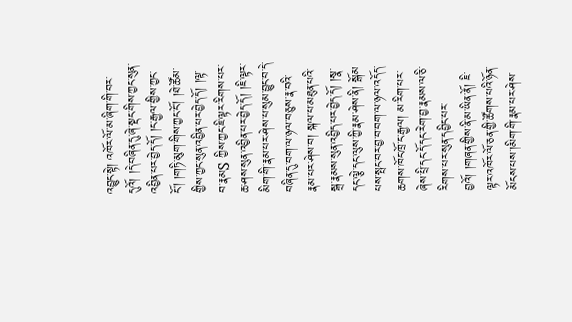འབྱུང་སྟེ། འཁོར་ལོ་མ་ཞིག་གི་བར་དུའོ། །དེ་བཞིན་དུ་ཞེ་སྡང་གིས་ཀྱང་སུན་འབྱིན་པར་བྱེད་དོ། །ང་རྒྱལ་གྱིས་ཀྱང་ངོ། །གཏི་མུག་གིས་ཀྱང་ངོ། །ཐེ་ཚོམ་གྱིས་ཀྱང་སུན་འབྱིན་པར་བྱེད་དོ། །ལྟ་བ་རྣམS ཀྱིས་ཀྱང་ཇི་ལྟར་རིགས་པར་ཆ་ཤས་སུན་འབྱིན་པར་བྱེད་དོ། །ཇི་ལྟར་མིག་གི་རྣམ་པར་ཤེས་པ་སུམ་བྱུང་བ་དེ་བཞིན་དུ་བག་ལ་ཉལ་བཅུས་རྣ་བའི་རྣམ་པར་ཤེས་བ། སྐལ་པ་མཐུན་པའི་སྒྲ་རྣམས་སུན་འབྱིད་པར་བྱེད་དོ། །སྣ་དང་ལྕེ་དང་ལུས་ཀྱི་རྣམ་ཤེས་ནི། སྒོམ པས་སྤང་བར་བྱ་བ་བག་ལ་ཉལ་འདོད་ཆགས་ཁོང་ཁྲོ་ང་རྒྱལ། མ་རིག་པར་ཞེས་པྲི་དང་དོ་དང་རེག་བྱ་རྣམས་ལ་ཅི་རིགས་པར་སུན་དབྱིང་པར་བྱའོ། །གཞན་གྱིས་ནི་མ་ཡིན་ནོ། ཇི་ལྟར་འཁོར་ལོ་ཅན་གྱི་ཚོགས་པའི་ཉོན་མོངས་པས་།མིག་གི་རྣམ་པར་ཤེས་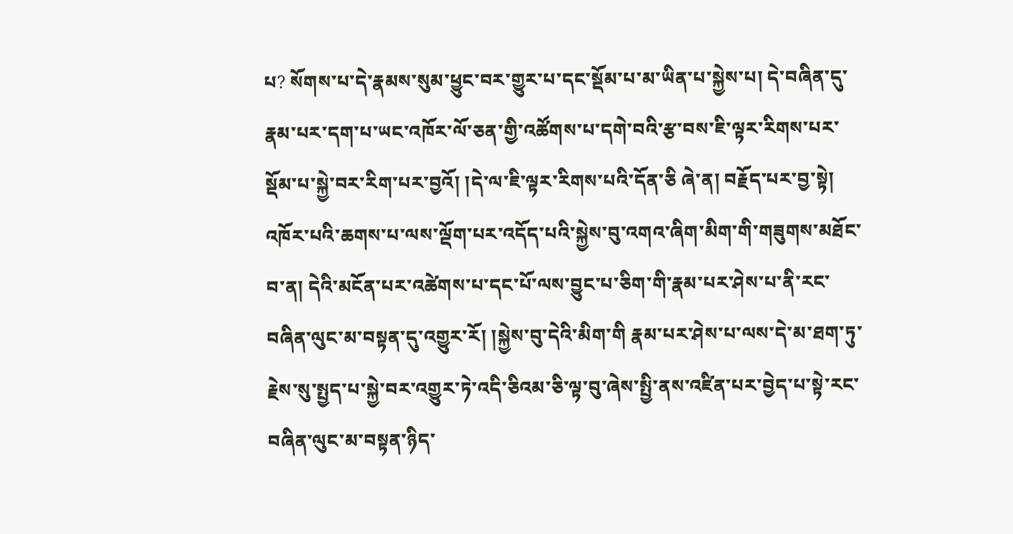པ? སོགས་པ་དེ་རྣམས་སུམ་ཕྱུང་བར་གྱུར་པ་དང་སྡོམ་པ་མ་ཡིན་པ་སྐྱེས་པ། དེ་བཞིན་དུ་རྣམ་པར་དག་པ་ཡང་འཁོར་ལོ་ཅན་གྱི་འཚོགས་པ་དགེ་བའི་རྩ་བས་ཇི་ལྟར་རིགས་པར་སྡོམ་པ་སྐྱེ་བར་རིག་པར་བྱའོ། །དེ་ལ་ཇི་ལྟར་རིགས་པའི་དོན་ཅི ཞེ་ན། བརྗོད་པར་བྱ་སྟེ། འཁོར་པའི་ཆགས་པ་ལས་ལྡོག་པར་འདོད་པའི་སྐྱེས་བུ་འགའ་ཞིག་མིག་གི་གཟུགས་མཐོང་བ་ན། དེའི་མངོན་པར་འཚེགས་པ་དང་པོ་ལས་བྱུང་པ་ཅིག་གི་རྣམ་པར་ཤེས་པ་ནི་རང་བཞིན་ལུང་མ་བསྟན་དུ་འགྱུར་རོ། །སྐྱེས་བུ་དེའི་མིག་གི རྣམ་པར་ཤེས་པ་ལས་དེ་མ་ཐག་ཏུ་རྗེས་སུ་སྤྱད་པ་སྐྱེ་བར་འགྱུར་ཏེ་འདི་ཅིའམ་ཅི་ལྟ་བུ་ཞེས་སྤྱི་ནས་འཛིན་པར་བྱེད་པ་སྟེ་རང་བཞིན་ལུང་མ་བསྟན་ཉིད་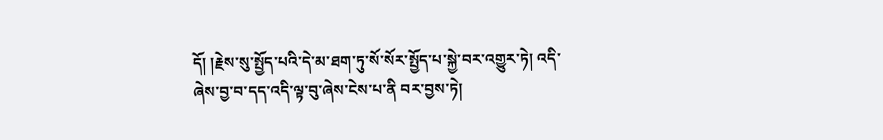དོ། །རྗེས་སུ་སྤྱོད་པའི་དེ་མ་ཐག་ཏུ་སོ་སོར་སྤྱོད་པ་སྐྱེ་བར་འགྱུར་ཏེ། འདི་ཞེས་བྱ་བ་དད་འདི་ལྟ་བུ་ཞེས་ངེས་པ་ནི བར་བྱས་ཏེ།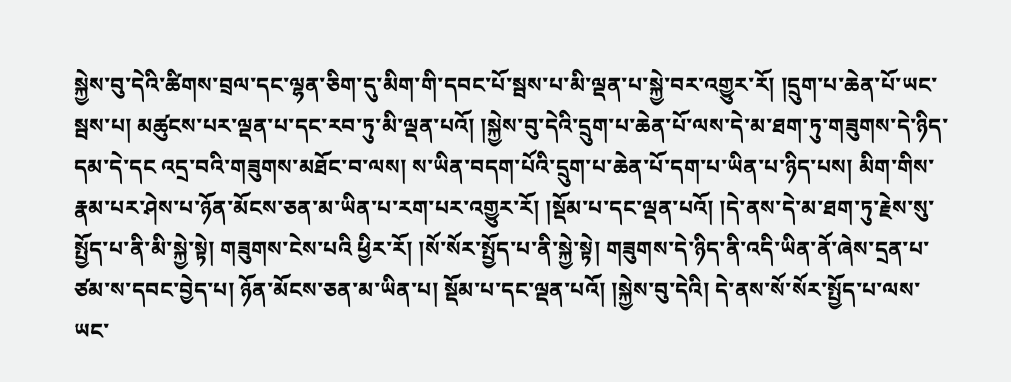སྐྱེས་བུ་དེའི་ཚིགས་བྲལ་དང་ལྷན་ཅིག་དུ་མིག་གི་དབང་པོ་སྦས་པ་མི་ལྡན་པ་སྐྱེ་བར་འགྱུར་རོ། །དྲུག་པ་ཆེན་པོ་ཡང་སྦས་པ། མཚུངས་པར་ལྡན་པ་དང་རབ་ཏུ་མི་ལྡན་པའོ། །སྐྱེས་བུ་དེའི་དྲུག་པ་ཆེན་པོ་ལས་དེ་མ་ཐག་ཏུ་གཟུགས་དེ་ཉིད་དམ་དེ་དང འདྲ་བའི་གཟུགས་མཐོང་བ་ལས། ས་ཡིན་བདག་པོའི་དྲུག་པ་ཆེན་པོ་དག་པ་ཡིན་པ་ཉིད་པས། མིག་གིས་རྣམ་པར་ཤེས་པ་ཉོན་མོངས་ཅན་མ་ཡིན་པ་རག་པར་འགྱུར་རོ། །སྡོམ་པ་དང་ལྡན་པའོ། །དེ་ནས་དེ་མ་ཐག་ཏུ་རྗེས་སུ་སྤྱོད་པ་ནི་མི་སྐྱེ་སྟེ། གཟུགས་ངེས་པའི ཕྱིར་རོ། །སོ་སོར་སྤྱོད་པ་ནི་སྐྱེ་སྟེ། གཟུགས་དེ་ཉིད་ནི་འདི་ཡིན་ནོ་ཞེས་དྲན་པ་ཙམ་ས་དབང་བྱེད་པ། ཉོན་མོངས་ཅན་མ་ཡིན་པ། སྡོམ་པ་དང་ལྡན་པའོ། །སྐྱེས་བུ་དེའི། དེ་ནས་སོ་སོར་སྤྱོད་པ་ལས་ཡང་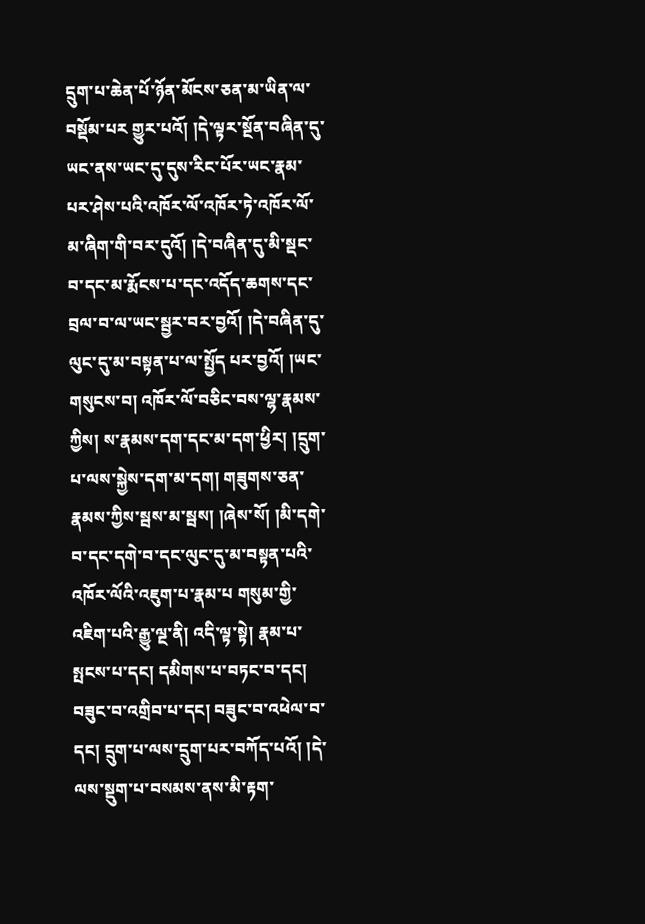དྲུག་པ་ཆེན་པོ་ཉོན་མོངས་ཅན་མ་ཡིན་ལ་བསྡོམ་པར གྱུར་པའོ། །དེ་ལྟར་སྔོན་བཞིན་དུ་ཡང་ནས་ཡང་དུ་དུས་རིང་པོར་ཡང་རྣམ་པར་ཤེས་པའི་འཁོར་ལོ་འཁོར་ཏེ་འཁོར་ལོ་མ་ཞིག་གི་བར་དུའོ། །དེ་བཞིན་དུ་མི་སྡང་བ་དང་མ་རྨོངས་པ་དང་འདོད་ཆགས་དང་བྲལ་བ་ལ་ཡང་སྦྱར་བར་བྱའོ། །དེ་བཞིན་དུ་ལུང་དུ་མ་བསྟན་པ་ལ་སྤྱོད པར་བྱའོ། །ཡང་གསུངས་བ། འཁོར་ལོ་བཅིང་བས་ལྷ་རྣམས་ཀྱིས། ས་རྣམས་དག་དང་མ་དག་ཕྱིར། །དྲུག་པ་ལས་སྐྱེས་དག་མ་དག། གཟུགས་ཅན་རྣམས་ཀྱིས་སྦས་མ་སྦས། །ཞེས་སོ། །མི་དགེ་བ་དང་དགེ་བ་དང་ལུང་དུ་མ་བསྟན་པའི་འཁོར་ལོའི་འཇུག་པ་རྣམ་པ གསུམ་གྱི་འཇིག་པའི་རྒྱུ་ལྔ་ནི། འདི་ལྟ་སྟེ། རྣམ་པ་སྤངས་པ་དང། དམིགས་པ་བཏང་བ་དང། བཟུང་བ་འགྲིབ་པ་དང། བཟུང་བ་འཕེལ་བ་དང། དྲུག་པ་ལས་དྲུག་པར་བཀོད་པའོ། །དེ་ལས་སྡུག་པ་བསམས་ནས་མི་རྟག་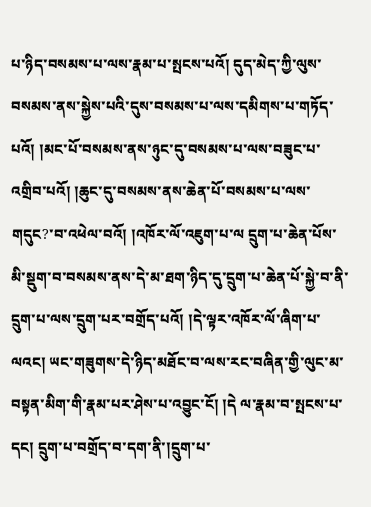པ་ཉིད་བསམས་པ་ལས་རྣམ་པ་སྤངས་པའོ། དུད་མེད་ཀྱི་ལུས་བསམས་ནས་སྐྱེས་པའི་དུས་བསམས་པ་ལས་དམིགས་པ་གཏོད་པའོ། །མང་པོ་བསམས་ནས་ཉུང་དུ་བསམས་པ་ལས་བཟུང་པ་འགྲིབ་པའོ། །ཆུང་དུ་བསམས་ནས་ཆེན་པོ་བསམས་པ་ལས་གདུང?་བ་འཕེལ་བའོ། །འཁོར་ལོ་འཇུག་པ་ལ དྲུག་པ་ཆེན་པོས་མི་སྡུག་བ་བསམས་ནས་དེ་མ་ཐག་ཉིད་དུ་དྲུག་པ་ཆེན་པོ་སྐྱེ་བ་ནི་དྲུག་པ་ལས་དྲུག་པར་བགྲོད་པའོ། །དེ་ལྟར་འཁོར་ལོ་ཞིག་པ་ལའང། ཡང་གཟུགས་དེ་ཉིད་མཐོང་བ་ལས་རང་བཞིན་གྱི་ལུང་མ་བསྟན་མིག་གི་རྣམ་པར་ཤེས་པ་འབྱུང་ངོ། །དེ ལ་རྣམ་བ་སྤངས་པ་དང། དྲུག་པ་བགྲོད་བ་དག་ནི་།དྲུག་པ་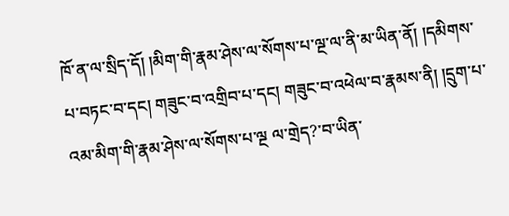ཁོ་ན་ལ་སྲིད་དོ། །མིག་གི་རྣམ་ཤེས་ལ་སོགས་པ་ལྔ་ལ་ནི་མ་ཡིན་ནོ། །དམིགས་པ་བཏང་བ་དང། གཟུང་བ་འགྲིབ་པ་དང། གཟུང་བ་འཕེལ་བ་རྣམས་ནི། །དྲུག་པ་འམ་མིག་གི་རྣམ་ཤེས་ལ་སོགས་པ་ལྔ ལ་གྲེད?་བ་ཡིན་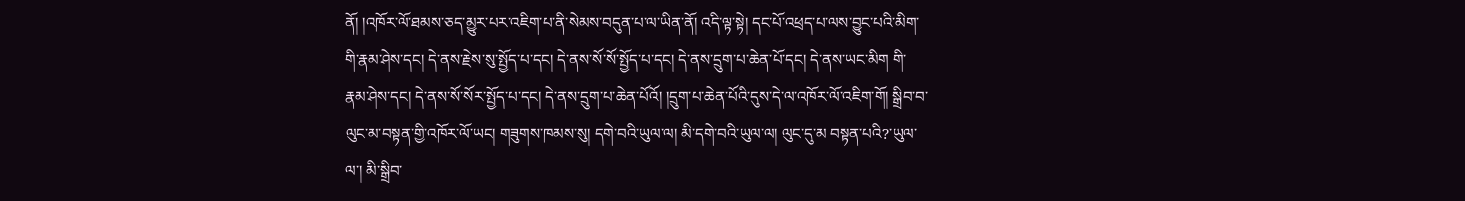ནོ། །འཁོར་ལོ་ཐམས་ཅད་མྱུར་པར་འཇིག་པ་ནི་སེམས་བདུན་པ་ལ་ཡིན་ནོ། འདི་ལྟ་སྟེ། དང་པོ་འཕྲད་པ་ལས་བྱུང་པའི་མིག་གི་རྣམ་ཤེས་དང། དེ་ནས་རྗེས་སུ་སྤྱོད་པ་དང། དེ་ནས་སོ་སོ་སྤྱོད་པ་དང། དེ་ནས་དྲུག་པ་ཆེན་པོ་དང། དེ་ནས་ཡང་མིག གི་རྣམ་ཤེས་དང། དེ་ནས་སོ་སོར་སྤྱོད་པ་དང། དེ་ནས་དྲུག་པ་ཆེན་པོའོ། །དྲུག་པ་ཆེན་པོའི་དུས་དེ་ལ་འཁོར་ལོ་འཇིག་གོ། སྒྲིབ་བ་ལུང་མ་བསྟན་གྱི་འཁོར་ལོ་ཡང། གཟུགས་ཁམས་སུ། དགེ་བའི་ཡུལ་ལ། མི་དགེ་བའི་ཡུལ་ལ། ལུང་དུ་མ བསྟན་པའི?་ཡུལ་ལ་། མི་སྒྲིབ་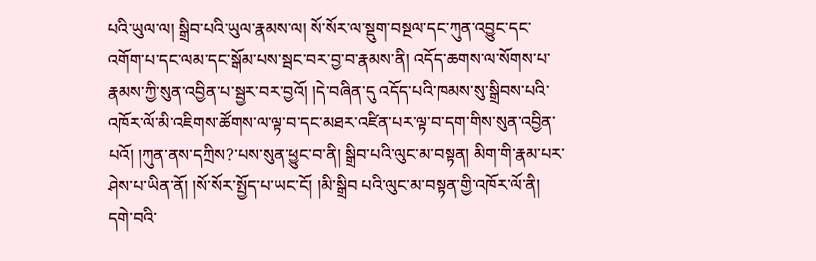པའི་ཡུལ་ལ། སྒྲིབ་པའི་ཡུལ་རྣམས་ལ། སོ་སོར་ལ་སྡུག་བསྔལ་དང་ཀུན་འབྱུང་དང་འགོག་པ་དང་ལམ་དང་སྒོམ་པས་སྦང་བར་བྱ་བ་རྣམས་ནི། འདོད་ཆགས་ལ་སོགས་པ་རྣམས་ཀྱི་སུན་འབྱིན་པ་སྦྱར་བར་བྱའོ། །དེ་བཞིན་དུ འདོད་པའི་ཁམས་སུ་སྒྲིབས་པའི་འཁོར་ལོ་མི་འཇིགས་ཚོགས་ལ་ལྟ་བ་དང་མཐར་འཛིན་པར་ལྟ་བ་དག་གིས་སུན་འབྱིན་པའོ། །ཀུན་ནས་དཀྲིས?་པས་སུན་ཕྱུང་བ་ནི། སྒྲིབ་པའི་ལུང་མ་བསྟན། མིག་གི་རྣམ་པར་ཤེས་པ་ཡིན་ནོ། །སོ་སོར་སྤྱོད་པ་ཡང་ངོ། །མི་སྒྲིབ པའི་ལུང་མ་བསྟན་གྱི་འཁོར་ལོ་ནི། དགེ་བའི་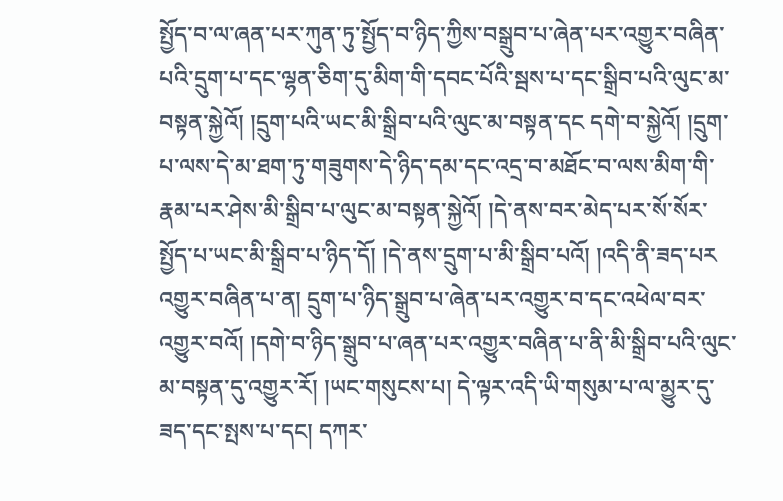སྤྱོད་བ་ལ་ཞན་པར་ཀུན་ཏུ་སྤྱོད་བ་ཉིད་ཀྱིས་བསྒྲུབ་པ་ཞེན་པར་འགྱུར་བཞིན་པའི་དྲུག་པ་དང་ལྷན་ཅིག་དུ་མིག་གི་དབང་པོའི་སྦས་པ་དང་སྒྲིབ་པའི་ལུང་མ་བསྟན་སྐྱེའོ། །དྲུག་པའི་ཡང་མི་སྒྲིབ་པའི་ལུང་མ་བསྟན་དང དགེ་བ་སྐྱེའོ། །དྲུག་པ་ལས་དེ་མ་ཐག་ཏུ་གཟུགས་དེ་ཉིད་དམ་དང་འདྲ་བ་མཐོང་བ་ལས་མིག་གི་རྣམ་པར་ཤེས་མི་སྒྲིབ་པ་ལུང་མ་བསྟན་སྐྱེའོ། །དེ་ནས་བར་མེད་པར་སོ་སོར་སྤྱོད་པ་ཡང་མི་སྒྲིབ་པ་ཉིད་དོ། །དེ་ནས་དྲུག་པ་མི་སྒྲིབ་པའོ། །འདི་ནི་ཟད་པར འགྱུར་བཞིན་པ་ན། དྲུག་པ་ཉིད་སྒྲུབ་པ་ཞེན་པར་འགྱུར་བ་དང་འཕེལ་བར་འགྱུར་བའོ། །དགེ་བ་ཉིད་སྒྲུབ་པ་ཞན་པར་འགྱུར་བཞིན་པ་ནི་མི་སྒྲིབ་པའི་ལུང་མ་བསྟན་དུ་འགྱུར་རོ། །ཡང་གསུངས་པ། དེ་ལྟར་འདི་ཡི་གསུམ་པ་ལ་མྱུར་དུ་ཟད་དང་སྤས་པ་དང། དཀར་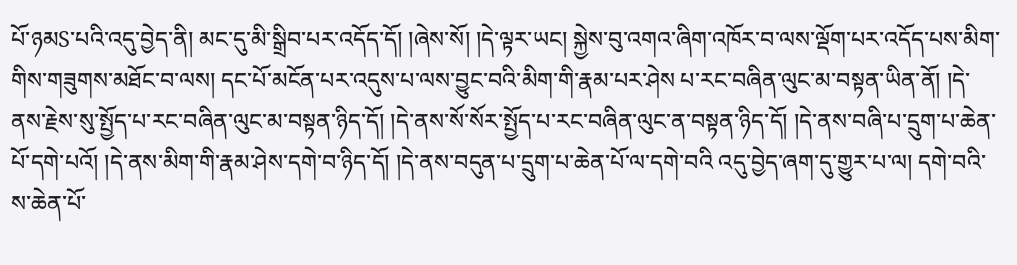པོ་ཉམS་པའི་འདུ་བྱེད་ནི། མང་དུ་མི་སྒྲིབ་པར་འདོད་དོ། །ཞེས་སོ། །དེ་ལྟར་ཡང། སྐྱེས་བུ་འགའ་ཞིག་འཁོར་བ་ལས་ལྡོག་པར་འདོད་པས་མིག་གིས་གཟུགས་མཐོང་བ་ལས། དང་པོ་མངོན་པར་འདུས་པ་ལས་བྱུང་བའི་མིག་གི་རྣམ་པར་ཤེས པ་རང་བཞིན་ལུང་མ་བསྟན་ཡིན་ནོ། །དེ་ནས་རྗེས་སུ་སྤྱོད་པ་རང་བཞིན་ལུང་མ་བསྟན་ཉིད་དོ། །དེ་ནས་སོ་སོར་སྤྱོད་པ་རང་བཞིན་ལུང་ན་བསྟན་ཉིད་དོ། །དེ་ནས་བཞི་པ་དྲུག་པ་ཆེན་པོ་དགེ་པའོ། །དེ་ནས་མིག་གི་རྣམ་ཤེས་དགེ་བ་ཉིད་དོ། །དེ་ནས་བདུན་པ་དྲུག་པ་ཆེན་པོ་ལ་དགེ་བའི འདུ་བྱེད་ཞག་དུ་གྱུར་པ་ལ། དགེ་བའི་ས་ཆེན་པོ་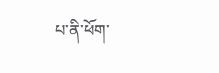པ་ནི་ཕོག་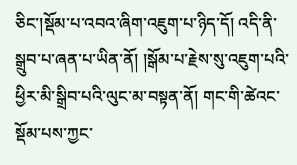ཅིང་།སྡོམ་པ་འབའ་ཞིག་འཇུག་པ་ཉིད་དོ། འདི་ནི་སྒྲུབ་པ་ཞན་པ་ཡིན་ནོ། །སྒོམ་པ་རྗེས་སུ་འཇུག་པའི་ཕྱིར་མི་སྒྲིབ་པའི་ལུང་མ་བསྟན་ནོ། གང་གི་ཚེའང་སྡོམ་པས་ཀྱང་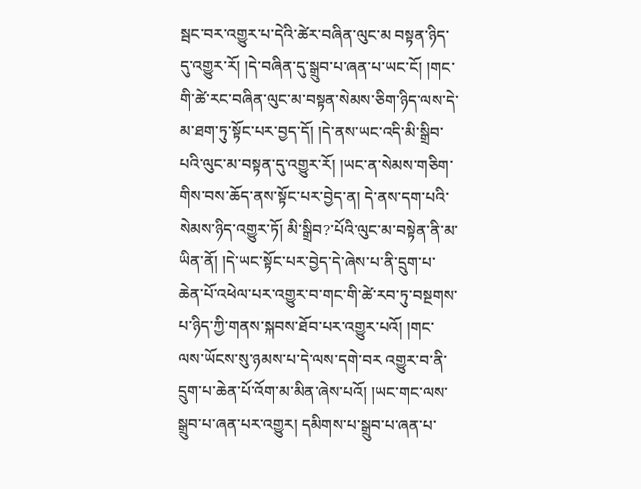སྦང་བར་འགྱུར་པ་དེའི་ཚེར་བཞིན་ལུང་མ བསྟན་ཉིད་དུ་འགྱུར་རོ། །དེ་བཞིན་དུ་སྒྲུབ་པ་ཞན་པ་ཡང་ངོ། །གང་གི་ཚེ་རང་བཞིན་ལུང་མ་བསྟན་སེམས་ཅིག་ཉིད་ལས་དེ་མ་ཐག་ཏུ་སྟོང་པར་བྱད་དོ། །དེ་ནས་ཡང་འདི་མི་སྒྲིབ་པའི་ལུང་མ་བསྟན་དུ་འགྱུར་རོ། །ཡང་ན་སེམས་གཅིག་གིས་བས་ཆོད་ནས་སྟོང་པར་བྱེད་ན། དེ་ནས་དག་པའི་སེམས་ཉིད་འགྱུར་ཏོ། མི་སྒྲིབ?་པོའི་ལུང་མ་བསྟེན་ནི་མ་ཡིན་ནོ། །དེ་ཡང་སྟོང་པར་བྱེད་དེ་ཞེས་པ་ནི་དྲུག་པ་ཆེན་པོ་འཕེལ་པར་འགྱུར་བ་གང་གི་ཚེ་རབ་ཏུ་བསྔགས་པ་ཉིད་ཀྱི་གནས་སྐབས་ཐོབ་པར་འགྱུར་པའོ། །གང་ལས་ཡོངས་སུ་ཉམས་པ་དེ་ལས་དགེ་བར འགྱུར་བ་ནི་དྲུག་པ་ཆེན་པོ་འོག་མ་མིན་ཞེས་པའོ། །ཡང་གང་ལས་སྒྲུབ་པ་ཞན་པར་འགྱུར། དམིགས་པ་སྒྲུབ་པ་ཞན་པ་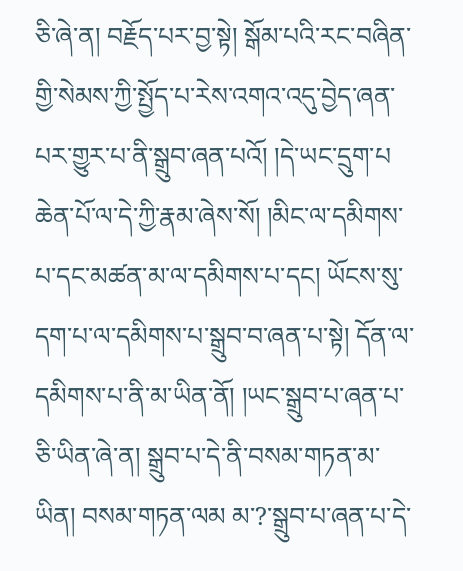ཅི་ཞེ་ན། བརྗོད་པར་བྱ་སྟེ། སྒོམ་པའི་རང་བཞིན་གྱི་སེམས་ཀྱི་སྤྱོད་པ་རེས་འགའ་འདུ་བྱེད་ཞན་པར་གྱུར་པ་ནི་སྒྲུབ་ཞན་པའོ། །དེ་ཡང་དྲུག་པ ཆེན་པོ་ལ་དེ་ཀྱི་རྣམ་ཞེས་སོ། །མིང་ལ་དམིགས་པ་དང་མཚན་མ་ལ་དམིགས་པ་དང། ཡོངས་སུ་དག་པ་ལ་དམིགས་པ་སྒྲུབ་བ་ཞན་པ་སྟེ། དོན་ལ་དམིགས་པ་ནི་མ་ཡིན་ནོ། །ཡང་སྒྲུབ་པ་ཞན་པ་ཅི་ཡིན་ཞེ་ན། སྒྲུབ་པ་དེ་ནི་བསམ་གཏན་མ་ཡིན། བསམ་གཏན་ལམ མ་?་སྒྲུབ་པ་ཞན་པ་དེ་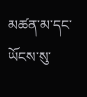མཚན་མ་དང་ཡོངས་སུ་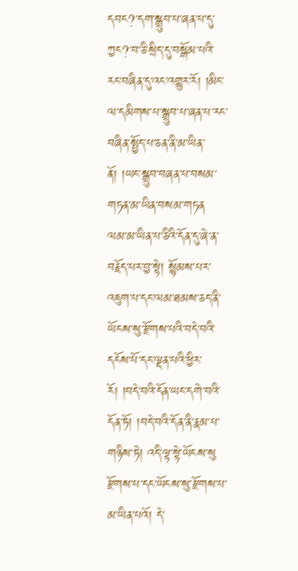དབང?་དག་སྒྲུབ་པ་ཞན་པ་དུ་ཀྱང?་བ་ཅི་སྲིད་དུ་བསྒོམ་པའི་རང་བཞིན་དུ་འང་འགྱུར་རོ། །མིང་ལ་དམིགས་པ་སྒྲུབ་པ་ཞན་པ་རང་བཞིན་སྤྱོད་པ་ཅན་ནི་མ་ཡིན་ནོ། །ཡང་སྒྲུབ་བཞན་པ་བསམ་གཏན་མ་ཡིན་བསམ་གཏན ལམ་མ་ཡིན་པ་ཅིའི་དོན་དུ་ཞེ་ན་བརྗོད་པར་བྱ་སྟེ། སྙོམས་པར་འཇུག་པ་དང་ལམ་ཐམས་ཅད་ནི་ཡོངས་སུ་རྫོགས་པའི་བདེ་བའི་དངོས་པོ་དང་ལྡན་པའི་ཕྱིར་རོ། །བདེ་བའི་དོན་ཡང་དགེ་བའི་དོན་ཏོ། །བདེ་བའི་དོན་ནི་རྣམ་པ་གཉིས་ཏེ། འདི་ལྟ་སྟེ་ཡོངས་སུ རྫོགས་པ་དང་ཡོངས་སུ་རྫོགས་པ་མ་ཡིན་པའོ། དེ་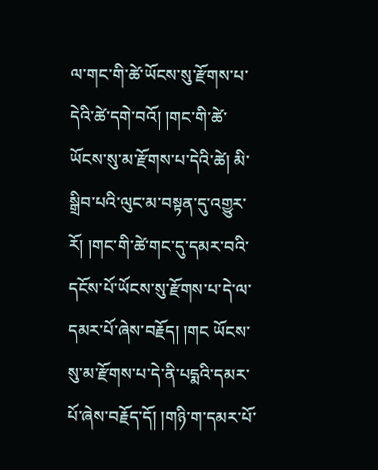ལ་གང་གི་ཚེ་ཡོངས་སུ་རྫོགས་པ་དེའི་ཚེ་དགེ་བའོ། །གང་གི་ཚེ་ཡོངས་སུ་མ་རྫོགས་པ་དེའི་ཚེ། མི་སྒྲིབ་པའི་ལུང་མ་བསྟན་དུ་འགྱུར་རོ། །གང་གི་ཚེ་གང་དུ་དམར་བའི་དངོས་པོ་ཡོངས་སུ་རྫོགས་པ་དེ་ལ་དམར་པོ་ཞེས་བརྗོད། །གང ཡོངས་སུ་མ་རྫོགས་པ་དེ་ནི་པདྨའི་དམར་པོ་ཞེས་བརྗོད་དོ། །གཉི་ག་དམར་པོ་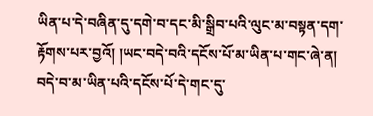ཡིན་པ་དེ་བཞིན་དུ་དགེ་བ་དང་མི་སྒྲིབ་པའི་ལུང་མ་བསྟན་དག་རྟོགས་པར་བྱའོ། །ཡང་བདེ་བའི་དངོས་པོ་མ་ཡིན་པ་གང་ཞེ་ན། བདེ་བ་མ་ཡིན་པའི་དངོས་པོ་དེ་གང་དུ་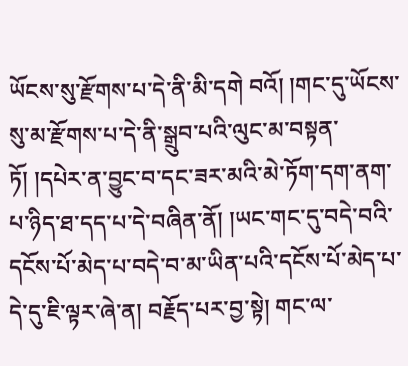ཡོངས་སུ་རྫོགས་པ་དེ་ནི་མི་དགེ བའོ། །གང་དུ་ཡོངས་སུ་མ་རྫོགས་པ་དེ་ནི་སྒྲུབ་པའི་ལུང་མ་བསྟན་ཏོ། །དཔེར་ན་བྱུང་བ་དང་ཟར་མའི་མེ་ཏོག་དག་ནག་པ་ཉིད་ཐ་དད་པ་དེ་བཞིན་ནོ། །ཡང་གང་དུ་བདེ་བའི་དངོས་པོ་མེད་པ་བདེ་བ་མ་ཡིན་པའི་དངོས་པོ་མེད་པ་དེ་དུ་ཇི་ལྟར་ཞེ་ན། བརྗོད་པར་བྱ་སྟེ། གང་ལ་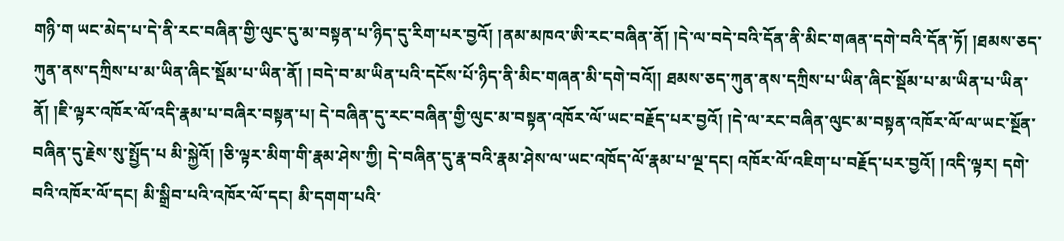གཉི་ག ཡང་མེད་པ་དེ་ནི་རང་བཞིན་གྱི་ལུང་དུ་མ་བསྟན་པ་ཉིད་དུ་རིག་པར་བྱའོ། །ནམ་མཁའ་ཨི་རང་བཞིན་ནོ། །དེ་ལ་བདེ་བའི་དོན་ནི་མིང་གཞན་དགེ་བའི་དོན་ཏོ། །ཐམས་ཅད་ཀུན་ནས་དཀྲིས་པ་མ་ཡིན་ཞིང་སྡོམ་པ་ཡིན་ནོ། །བདེ་བ་མ་ཡིན་པའི་དངོས་པོ་ཉིད་ནི་མིང་གཞན་མི་དགེ་བའོ།། ཐམས་ཅད་ཀུན་ནས་དཀྲིས་པ་ཡིན་ཞིང་སྡོམ་པ་མ་ཡིན་པ་ཡིན་ནོ། །ཇི་ལྟར་འཁོར་ལོ་འདི་རྣམ་པ་བཞིར་བསྟན་པ། དེ་བཞིན་དུ་རང་བཞིན་གྱི་ལུང་མ་བསྟན་འཁོར་ལོ་ཡང་བརྗོད་པར་བྱའོ། །དེ་ལ་རང་བཞིན་ལུང་མ་བསྟན་འཁོར་ལོ་ལ་ཡང་སྔོན་བཞིན་དུ་རྗེས་སུ་སྤྱོད་པ མི་སྐྱེའོ། །ཅི་ལྟར་མིག་གི་རྣམ་ཤེས་ཀྱི། དེ་བཞིན་དུ་རྣ་བའི་རྣམ་ཤེས་ལ་ཡང་འཁོད་ལོ་རྣམ་པ་ལྔ་དང། འཁོར་ལོ་འཇིག་པ་བརྗོད་པར་བྱའོ། །འདི་ལྟར། དགེ་བའི་འཁོར་ལོ་དང། མི་སྒྲིབ་པའི་འཁོར་ལོ་དང། མི་དགག་པའི་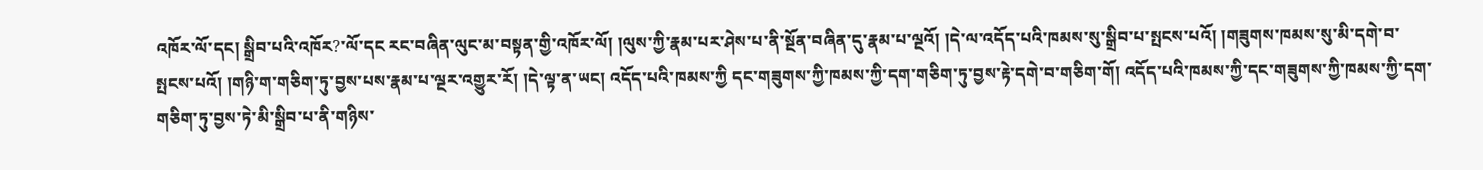འཁོར་ལོ་དང། སྒྲིབ་པའི་འཁོར?་ལོ་དང རང་བཞིན་ལུང་མ་བསྟན་གྱི་འཁོར་ལོ། །ལུས་ཀྱི་རྣམ་པར་ཤེས་པ་ནི་སྔོན་བཞིན་དུ་རྣམ་པ་ལྔའོ། །དེ་ལ་འདོད་པའི་ཁམས་སུ་སྒྲིབ་པ་སྤངས་པའོ། །གཟུགས་ཁམས་སུ་མི་དགེ་བ་སྤངས་པའོ། །གཉི་ག་གཅིག་ཏུ་བྱས་པས་རྣམ་པ་ལྔར་འགྱུར་རོ། །དེ་ལྟ་ན་ཡང། འདོད་པའི་ཁམས་ཀྱི དང་གཟུགས་ཀྱི་ཁམས་ཀྱི་དག་གཅིག་ཏུ་བྱས་རྟེ་དགེ་བ་གཅིག་གོ། འདོད་པའི་ཁམས་ཀྱི་དང་གཟུགས་ཀྱི་ཁམས་ཀྱི་དག་གཅིག་ཏུ་བྱས་ཏེ་མི་སྒྲིབ་པ་ནི་གཉིས་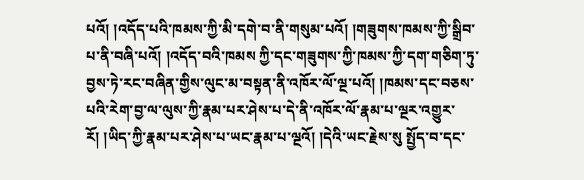པའོ། །འདོད་པའི་ཁམས་ཀྱི་མི་དགེ་བ་ནི་གསུམ་པའོ། །གཟུགས་ཁམས་ཀྱི་སྒྲིབ་པ་ནི་བཞི་པའོ། །འདོད་བའི་ཁམས ཀྱི་དང་གཟུགས་ཀྱི་ཁམས་ཀྱི་དག་གཅིག་ཏུ་བྱས་ཏེ་རང་བཞིན་གྱིས་ལུང་མ་བསྟན་ནི་འཁོར་ལོ་ལྔ་པའོ། །ཁམས་དང་བཅས་པའི་རེག་བྱ་ལ་ལུས་ཀྱི་རྣམ་པར་ཤེས་པ་དེ་ནི་འཁོར་ལོ་རྣམ་པ་ལྔར་འགྱུར་རོ། །ཡིད་ཀྱི་རྣམ་པར་ཤེས་པ་ཡང་རྣམ་པ་ལྔའོ། །དེའི་ཡང་རྗེས་སུ སྤྱོད་བ་དང་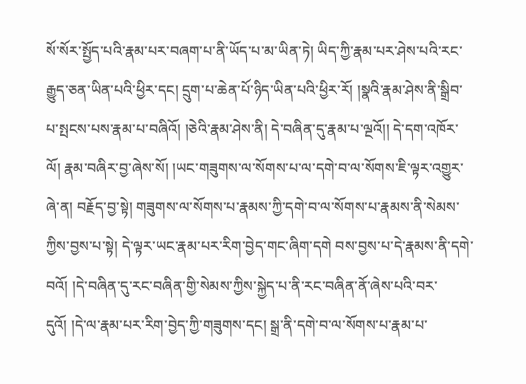སོ་སོར་སྤྱོད་པའི་རྣམ་པར་བཞག་པ་ནི་ཡོད་པ་མ་ཡིན་ཏེ། ཡིད་ཀྱི་རྣམ་པར་ཤེས་པའི་རང་རྒྱུད་ཅན་ཡིན་པའི་ཕྱིར་དང། དྲུག་པ་ཆེན་པོ་ཉིད་ཡིན་པའི་ཕྱིར་རོ། །སྣའི་རྣམ་ཤེས་ནི་སྒྲིབ་པ་སྤངས་པས་རྣམ་པ་བཞིའོ། །ཅེའི་རྣམ་ཤེས་ནི། དེ་བཞིན་དུ་རྣམ་པ་ལྔའོ།། དེ་དག་འཁོར་ལོ། རྣམ་བཞིར་བྱ་ཞེས་སོ། །ཡང་གཟུགས་ལ་སོགས་པ་ལ་དགེ་བ་ལ་སོགས་ཇི་ལྟར་འགྱུར་ཞེ་ན། བརྗོད་བྱ་སྟེ། གཟུགས་ལ་སོགས་པ་རྣམས་ཀྱི་དགེ་བ་ལ་སོགས་པ་རྣམས་ནི་སེམས་ཀྱིས་བྱས་པ་སྟེ། དེ་ལྟར་ཡང་རྣམ་པར་རིག་བྱེད་གང་ཞིག་དགེ བས་བྱས་པ་དེ་རྣམས་ནི་དགེ་བའོ། །དེ་བཞིན་དུ་རང་བཞིན་གྱི་སེམས་ཀྱིས་སྐྱེད་པ་ནི་རང་བཞིན་ནོ་ཞེས་པའི་བར་དུའོ། །དེ་ལ་རྣམ་པར་རིག་བྱེད་ཀྱི་གཟུགས་དང། སྒྲ་ནི་དགེ་བ་ལ་སོགས་པ་རྣམ་པ་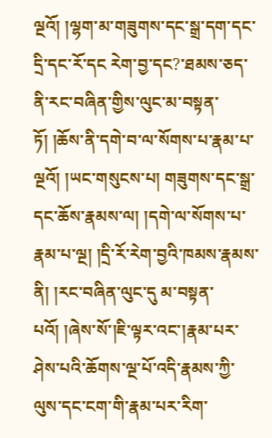ལྔའོ། །ལྷག་མ་གཟུགས་དང་སྒྲ་དག་དང་དྲི་དང་རོ་དང རེག་བྱ་དང?་ཐམས་ཅད་ནི་རང་བཞིན་གྱིས་ལུང་མ་བསྟན་ཏོ། །ཆོས་ནི་དགེ་བ་ལ་སོགས་པ་རྣམ་པ་ལྔའོ། །ཡང་གསུངས་པ། གཟུགས་དང་སྒྲ་དང་ཆོས་རྣམས་ལ། །དགེ་ལ་སོགས་པ་རྣམ་པ་ལྔ། །དྲི་རོ་རེག་བྱའི་ཁམས་རྣམས་ནི། །རང་བཞིན་ལུང་དུ མ་བསྟན་པའོ། །ཞེས་སོ་།ཇི་ལྟར་འང་།རྣམ་པར་ཤེས་པའི་ཆོགས་ལྔ་པོ་འདི་རྣམས་ཀྱི་ལུས་དང་ངག་གི་རྣམ་པར་རིག་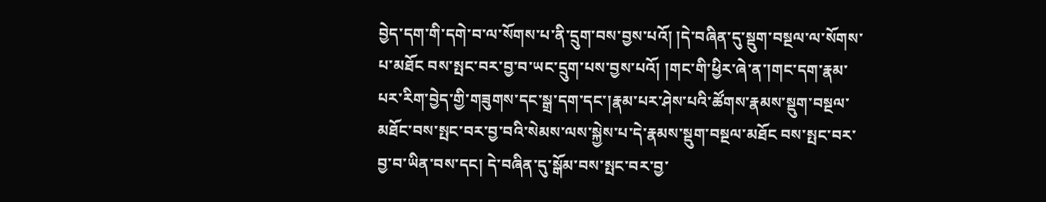བྱེད་དག་གི་དགེ་བ་ལ་སོགས་པ་ནི་དྲུག་བས་བྱས་པའོ། །དེ་བཞིན་དུ་སྡུག་བསྔལ་ལ་སོགས་པ་མཐོང བས་སྤང་བར་བྱ་བ་ཡང་དྲུག་པས་བྱས་པའོ། །གང་གི་ཕྱིར་ཞེ་ན་།གང་དག་རྣམ་པར་རིག་བྱེད་གྱི་གཟུགས་དང་སྒྲ་དག་དང་།རྣམ་པར་ཤེས་པའི་ཚོགས་རྣམས་སྡུག་བསྔལ་མཐོང་བས་སྤང་བར་བྱ་བའི་སེམས་ལས་སྐྱེས་པ་དེ་རྣམས་སྡུག་བསྔལ་མཐོང བས་སྤང་བར་བྱ་བ་ཡིན་བས་དང། དེ་བཞིན་དུ་སྒོམ་བས་སྤང་བར་བྱ་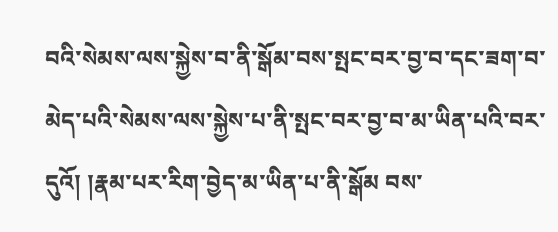བའི་སེམས་ལས་སྐྱེས་བ་ནི་སྒོམ་བས་སྤང་བར་བྱ་བ་དང་ཟག་བ་མེད་པའི་སེམས་ལས་སྐྱེས་པ་ནི་སྤང་བར་བྱ་བ་མ་ཡིན་པའི་བར་དུའོ། །རྣམ་པར་རིག་བྱེད་མ་ཡིན་པ་ནི་སྒོམ བས་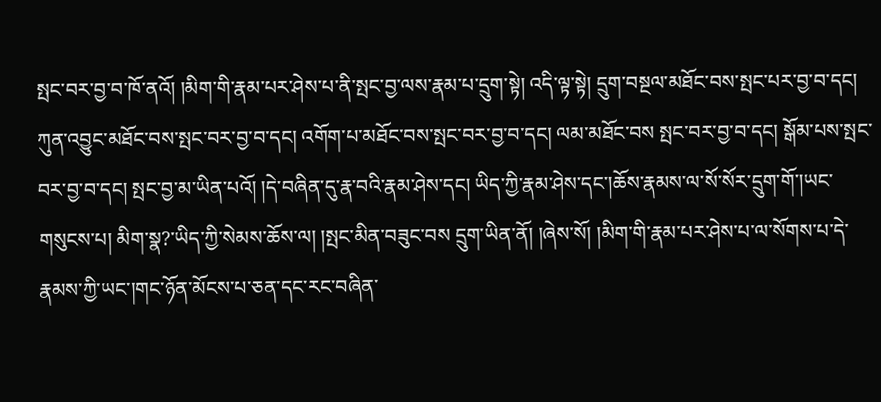སྤང་བར་བྱ་བ་ཁོ་ནའོ། །མིག་གི་རྣམ་པར་ཤེས་པ་ནི་སྤང་བྱ་ལས་རྣམ་པ་དྲུག་སྟེ། འདི་ལྟ་སྟེ། དྲུག་བསྔལ་མཐོང་བས་སྤང་པར་བྱ་བ་དང། ཀུན་འབྱུང་མཐོང་བས་སྤང་བར་བྱ་བ་དང། འགོག་པ་མཐོང་བས་སྤང་བར་བྱ་བ་དང། ལམ་མཐོང་བས སྤང་བར་བྱ་བ་དང། སྒོམ་པས་སྤང་བར་བྱ་བ་དང། སྤང་བྱ་མ་ཡིན་པའོ། །དེ་བཞིན་དུ་རྣ་བའི་རྣམ་ཤེས་དང། ཡིད་ཀྱི་རྣམ་ཤེས་དང་།ཆོས་རྣམས་ལ་སོ་སོར་དྲུག་གོ་།ཡང་གསུངས་པ། མིག་སྣ?་ཡིད་ཀྱི་སེམས་ཆོས་ལ། །སྤང་མིན་བཟུང་བས དྲུག་ཡིན་ནོ། །ཞེས་སོ། །མིག་གི་རྣམ་པར་ཤེས་པ་ལ་སོགས་པ་དེ་རྣམས་ཀྱི་ཡང་།གང་ཉོན་མོངས་པ་ཅན་དང་རང་བཞིན་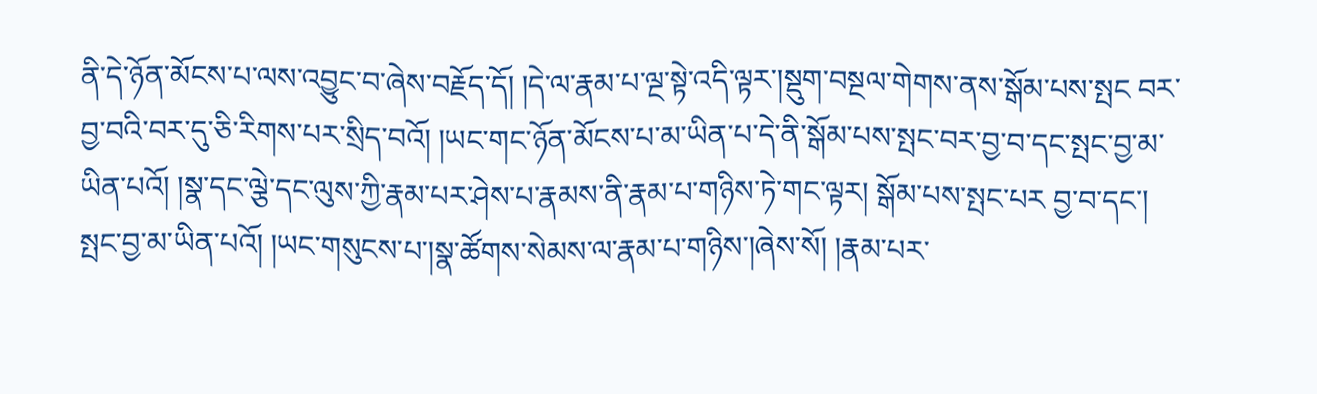ནི་དེ་ཉོན་མོངས་པ་ལས་འབྱུང་བ་ཞེས་བརྗོད་དོ། །དེ་ལ་རྣམ་པ་ལྔ་སྟེ་འདི་ལྟར་།སྡུག་བསྔལ་གེགས་ནས་སྒོམ་པས་སྤང བར་བྱ་བའི་བར་དུ་ཅི་རིགས་པར་སྲིད་བའོ། །ཡང་གང་ཉོན་མོངས་པ་མ་ཡིན་པ་དེ་ནི་སྒོམ་པས་སྤང་བར་བྱ་བ་དང་སྤང་བྱ་མ་ཡིན་པའོ། །སྣ་དང་ལྕེ་དང་ལུས་ཀྱི་རྣམ་པར་ཤེས་པ་རྣམས་ནི་རྣམ་པ་གཉིས་ཏེ་གང་ལྟར། སྒོམ་པས་སྤང་པར བྱ་བ་དང་། སྤང་བྱ་མ་ཡིན་པའོ། །ཡང་གསུངས་པ་།སྣ་ཚོགས་སེམས་ལ་རྣམ་པ་གཉིས་།ཞེས་སོ། །རྣམ་པར་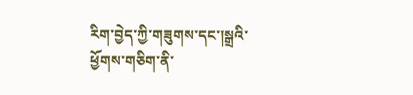རིག་བྱེད་ཀྱི་གཟུགས་དང་།སྒྲའི་ཕྱོགས་གཅིག་ནི་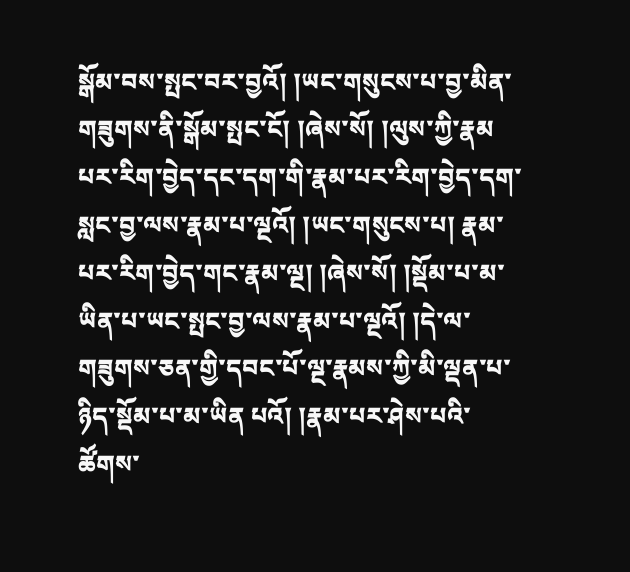སྒོམ་བས་སྤང་བར་བྱའོ། །ཡང་གསུངས་པ་བྱ་མིན་གཟུགས་ནི་སྒོམ་སྤང་ངོ། །ཞེས་སོ། །ལུས་ཀྱི་རྣམ པར་རིག་བྱེད་དང་དག་གི་རྣམ་པར་རིག་བྱེད་དག་སླང་བྱ་ལས་རྣམ་པ་ལྔའོ། །ཡང་གསུངས་པ། རྣམ་པར་རིག་བྱེད་གང་རྣམ་ལྔ། །ཞེས་སོ། །སྡོམ་པ་མ་ཡིན་པ་ཡང་སྤང་བྱ་ལས་རྣམ་པ་ལྔའོ། །དེ་ལ་གཟུགས་ཅན་གྱི་དབང་པོ་ལྔ་རྣམས་ཀྱི་མི་ལྡན་པ་ཉིད་སྡོམ་པ་མ་ཡིན པའོ། །རྣམ་པར་ཤེས་པའི་ཚོགས་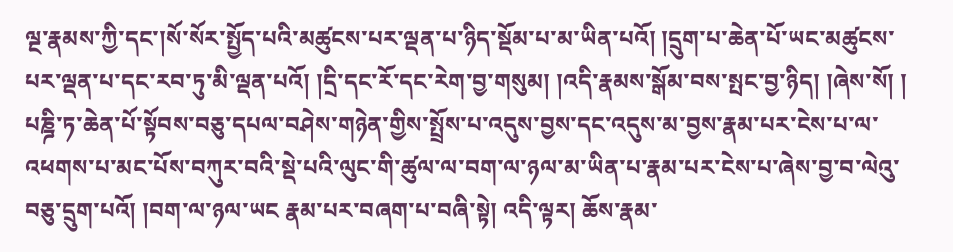ལྔ་རྣམས་ཀྱི་དང་།སོ་སོར་སྤྱོད་པའི་མཚུངས་པར་ལྡན་པ་ཉིད་སྡོམ་པ་མ་ཡིན་པའོ། །དྲུག་པ་ཆེན་པོ་ཡང་མཚུངས་པར་ལྡན་པ་དང་རབ་ཏུ་མི་ལྡན་པའོ། །དྲི་དང་རོ་དང་རེག་བྱ་གསུམ། །འདི་རྣམས་སྒོམ་བས་སྤང་བྱ་ཉིད། །ཞེས་སོ། ། པཎྜི་ཏ་ཆེན་པོ་སྟོབས་བཅུ་དཔལ་བཤེས་གཉེན་གྱིས་སྤྲོས་པ་འདུས་བྱས་དང་འདུས་མ་བྱས་རྣམ་པར་ངེས་པ་ལ་འཕགས་པ་མང་པོས་བཀུར་བའི་སྡེ་པའི་ལུང་གི་ཚུལ་ལ་བག་ལ་ཉལ་མ་ཡིན་པ་རྣམ་པར་ངེས་པ་ཞེས་བྱ་བ་ལེའུ་བཅུ་དྲུག་པའོ། །བག་ལ་ཉལ་ཡང རྣམ་པར་བཞག་པ་བཞི་སྟེ། འདི་ལྟར། ཆོས་རྣམ་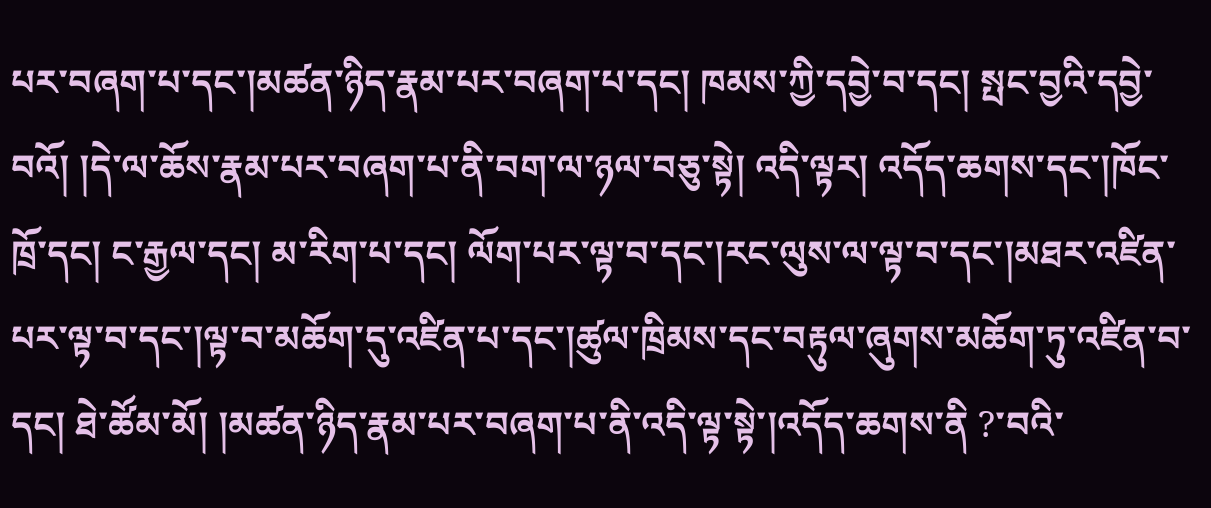པར་བཞག་པ་དང་།མཚན་ཉིད་རྣམ་པར་བཞག་པ་དང། ཁམས་ཀྱི་དབྱེ་བ་དང། སྤང་བྱའི་དབྱེ་བའོ། །དེ་ལ་ཆོས་རྣམ་པར་བཞག་པ་ནི་བག་ལ་ཉལ་བཅུ་སྟེ། འདི་ལྟར། འདོད་ཆགས་དང་།ཁོང་ཁྲོ་དང། ང་རྒྱལ་དང། མ་རིག་པ་དང། ལོག་པར་ལྟ་བ་དང་།རང་ལུས་ལ་ལྟ་བ་དང་།མཐར་འཛིན་པར་ལྟ་བ་དང་།ལྟ་བ་མཆོག་དུ་འཛིན་པ་དང་།ཚུལ་ཁྲིམས་དང་བརྟུལ་ཞུགས་མཆོག་ཏུ་འཛིན་བ་དང། ཐེ་ཚོམ་མོ། །མཚན་ཉིད་རྣམ་པར་བཞག་པ་ནི་འདི་ལྟ་སྟེ་།འདོད་ཆགས་ནི ?་བའི་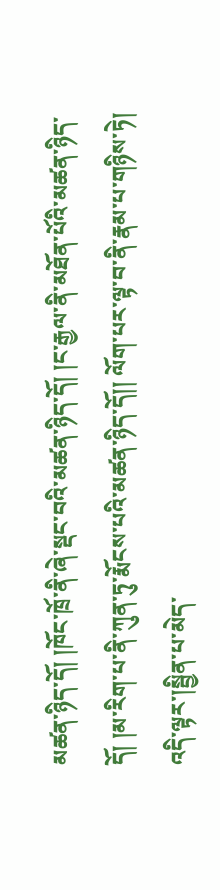མཚན་ཉིད་དོ། །ཁོང་ཁྲོ་ནི་ཞེ་སྡང་བའི་མཚན་ཉིད་དོ། །ང་རྒྱལ་ནི་མཐོན་པོའི་མཚན་ཉིད་དོ། །མ་རིག་པ་ནི་ཀུན་ཏུ་རྨོངས་པའི་མཚན་ཉིད་དོ།། ལོག་པར་ལྟ་བ་ནི་རྣམ་པ་གཉིས་ཏེ། འདི་ལྟར་།སྦྱིན་པ་མེད་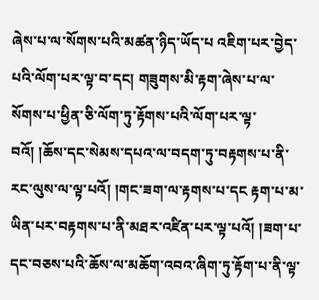ཞེས་པ་ལ་སོགས་པའི་མཚན་ཉིད་ཡོད་པ འཇིག་པར་བྱེད་པའི་ལོག་པར་ལྟ་བ་དང། གཟུགས་མི་རྟག་ཞེས་པ་ལ་སོགས་པ་ཕྱིན་ཅི་ལོག་ཏུ་རྟོགས་པའི་ལོག་པར་ལྟ་བའོ། །ཆོས་དང་སེམས་དཔའ་ལ་བདག་ཏུ་བརྟགས་པ་ནི་རང་ལུས་ལ་ལྟ་པའོ། །གང་ཟག་ལ་རྟགས་པ་དང རྟག་པ་མ་ཡིན་པར་བརྟགས་པ་ནི་མཐར་འཛིན་པར་ལྟ་པའོ། །ཟག་པ་དང་བཅས་པའི་ཆོས་ལ་མཆོག་འབའ་ཞིག་ཏུ་རྟོག་པ་ནི་ལྟ་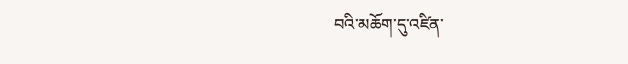བའི་མཆོག་དུ་འཛིན་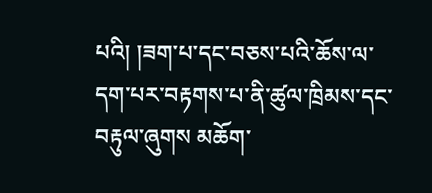པའི། །ཟག་པ་དང་བཅས་པའི་ཆོས་ལ་དག་པར་བརྟགས་པ་ནི་ཚུལ་ཁྲིམས་དང་བརྟུལ་ཞུགས མཆོག་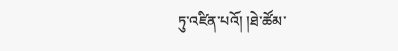ཏུ་འཛིན་པའོ། །ཐེ་ཚོམ་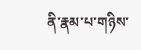ནི་རྣམ་པ་གཉིས་